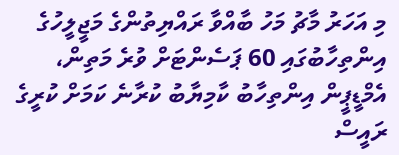މި އަހަރު މާޗު މަހު ބާއްވާ ރައްޔިތުންގެ މަޖީލީހުގެ އިންތިހާބުގައި 60 ޕަސެންޓަށް ވުރެ މަތިން، އެމްޑީޕީން އިންތިހާބު ކާމިޔާބު ކުރާނެ ކަމަށް ކުރީގެ ރައީސް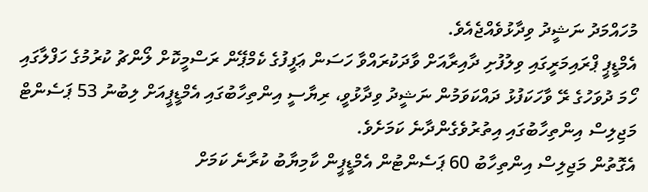މުހައްމަދު ނަޝީދު ވިދާޅުވެއްޖެއެވެ.
އެމްޑީޕީ ޕްރައިމަރީގައި ވިލުފުށި ދާއިރާއަށް ވާދަކުރައްވާ ހަސަން ޢަފީފުގެ ކެމްޕޭން ރަސްމީކޮށް ލޯންޗު ކުރުމުގެ ހަފްލާގައި ހޯމަ ދުވަހުގެ ރޭ ވާހަކަފުޅު ދައްކަވަމުން ނަޝީދު ވިދާޅުވީ، ރިޔާސީ އިންތިހާބުގައި އެމްޑީޕީއަށް ލިބުނު 53 ޕަސެންޓް މަޖިލިސް އިންތިހާބުގައި އިތުރުވެގެންދާނެ ކަމަށެވެ.
އެގޮތުން މަޖިލިސް އިންތިހާބު 60 ޕަސެންޓުން އެމްޑީޕީން ކާމިޔާބު ކުރާނެ ކަމަށް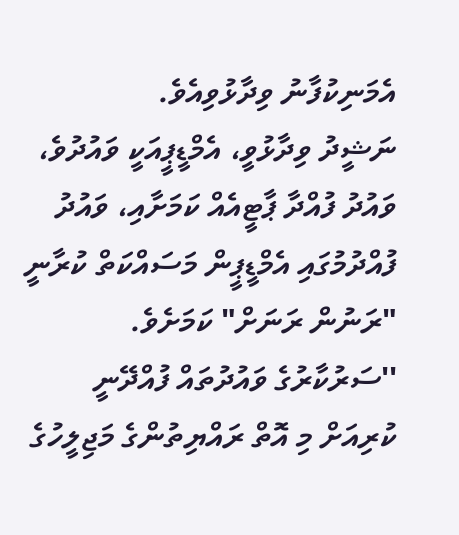އެމަނިކުފާނު ވިދާޅުވިއެވެ.
ނަޝީދު ވިދާޅުވީ، އެމްޑީޕީއަކީ ވައުދުވެ، ވައުދު ފުއްދާ ޕާޓީއެއް ކަމަށާއި، ވައުދު ފުއްދުމުގައި އެމްޑީޕީން މަސައްކަތް ކުރާނީ "ރަނުން ރަނަށް" ކަމަށެވެ.
''ސަރުކާރުގެ ވައުދުތައް ފުއްދޭނީ ކުރިއަށް މި އޮތް ރައްޔިތުންގެ މަޖިލީހުގެ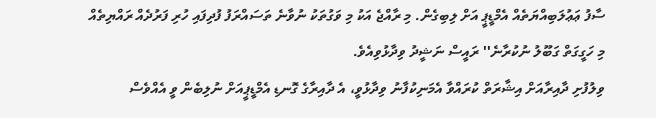ސާފު ޢަޢުލަބިއްޔަތެއް އެމްޑީޕީ އަށް ލިބިގެން. މި ރާއްޖެ އަކު މި ވަގުތަކު ނުވާނެ ތަސައްރަފު ފުދިފައި ހުރި ފަރުދެއް ރައްޔިތެއް މި ހަގީގަތް ގަބޫލު ނުކުރާނެ'' ރައީސް ނަޝީދު ވިދާޅުވިއެވެ.
ވިލުފުށި ދާއިރާއަށް އިޝާރަތް ކުރައްވާ އެމަނިކުފާނު ވިދާޅުވީ، އެ ދާއިރާގެ ގޮނޑި އެމްޑީޕީއަށް ނުލިބެން ވީ އެއްވެސް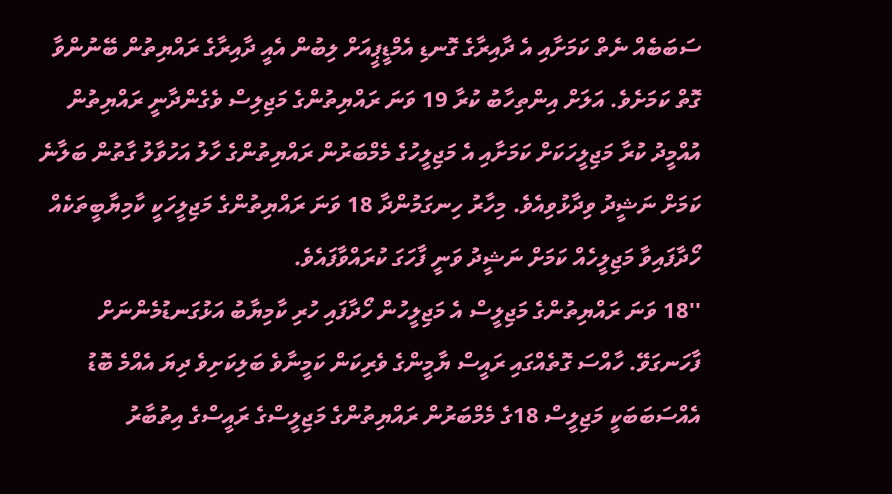ސަބަބެއް ނެތް ކަމަށާއި އެ ދާއިރާގެ ގޮނޑި އެމްޑީޕީއަށް ލިބުން އެއީ ދާއިރާގެ ރައްޔިތުން ބޭނުންވާ ގޮތް ކަމަށެވެ. އަލަށް އިންތިހާބު ކުރާ 19 ވަނަ ރައްޔިތުންގެ މަޖިލިސް ވެގެންދާނީ ރައްޔިތުން އުއްމީދު ކުރާ މަޖިލީހަކަށް ކަމަށާއި އެ މަޖިލީހުގެ މެމްބަރުން ރައްޔިތުންގެ ހާލު އަހުވާލު ގާތުން ބަލާނެ ކަމަށް ނަޝީދު ވިދާޅުވިއެވެ. މިހާރު ހިނގަމުންދާ 18 ވަނަ ރައްޔިތުންގެ މަޖިލީހަކީ ކާމިޔާބީތަކެއް ހޯދާފައިވާ މަޖިލީހެއް ކަމަށް ނަޝީދު ވަނީ ފާހަގަ ކުރައްވާފައެވެ.
''18 ވަނަ ރައްޔިތުންގެ މަޖިލީސް އެ މަޖިލީހުން ހޯދާފައި ހުރި ކާމިޔާބު އަޅުގަނޑުމެންނަށް ފާހަނގަވޭ. ހާއްސަ ގޮތެއްގައި ރައީސް ޔާމީންގެ ވެރިކަން ކަމީނާވެ ބަލިކަށިވެ ދިޔަ އެއްމެ ބޮޑު އެއްސަބަބަކީ މަޖިލީސް 18ގެ މެމްބަރުން ރައްޔިތުންގެ މަޖިލީސްގެ ރައީސްގެ އިތުބާރު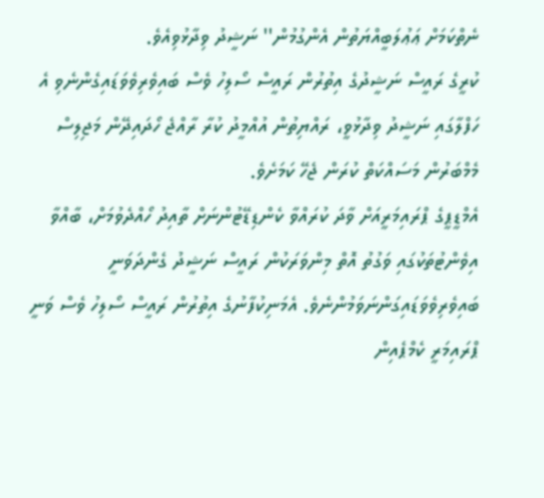ނެތްކަމަށް ޢަޢުލަބީއްޔަތުން އެންގުމުން'' ނަޝީދު ވިދާޅުވިއެވެ.
ކުރީގެ ރައީސް ނަޝީދުގެ އިތުރުން ރައީސް ސޯލިހު ވެސް ބައިވެރިވެވަޑައިގެންނެވި އެ ހަފްލާގައި ނަޝީދު ވިދާޅުވީ، ރައްޔިތުން އުއްމީދު ކުރާ ރާއްޖެ ހޯދައިދޭން މަޖިލިސް މެމްބަރުން މަސައްކަތް ކުރަން ޖެހޭ ކަމަށެވެ.
އެމްޑީޕީގެ ޕްރައިމަރީއަށް ވާދަ ކުރައްވާ ކެންޑިޑޭޓުންނަށް ތާއިދު ހޯއްދެވުމަށް، ބާއްވާ އިވެންޓުތަކުގައި ވަގުތު އޮތް މިންވަރަކުން ރައީސް ނަޝީދު ގެންދަވަނީ ބައިވެރިވެވަޑައިގަންނަވަމުންނެވެ. އެމަނިކުފާނުގެ އިތުރުން ރައީސް ސޯލިހު ވެސް ވަނީ ޕްރައިމަރީ ކެމްޕެއިން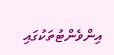އިންވެންޓުތަކުގައި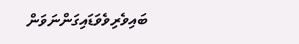ބައިވެރިވެވަޑައިގަންނަވަން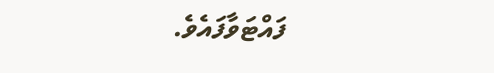ފައްޓަވާފައެވެ.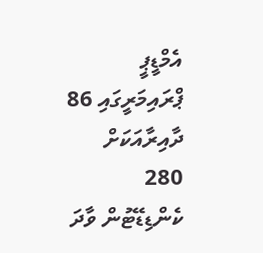އެމްޑީޕީ ޕްރައިމަރީގައި 86 ދާއިރާއަކަށް 280 ކެންޑިޑޭޓުން ވާދަ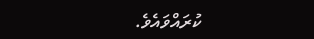ކުރައްވައެވެ.